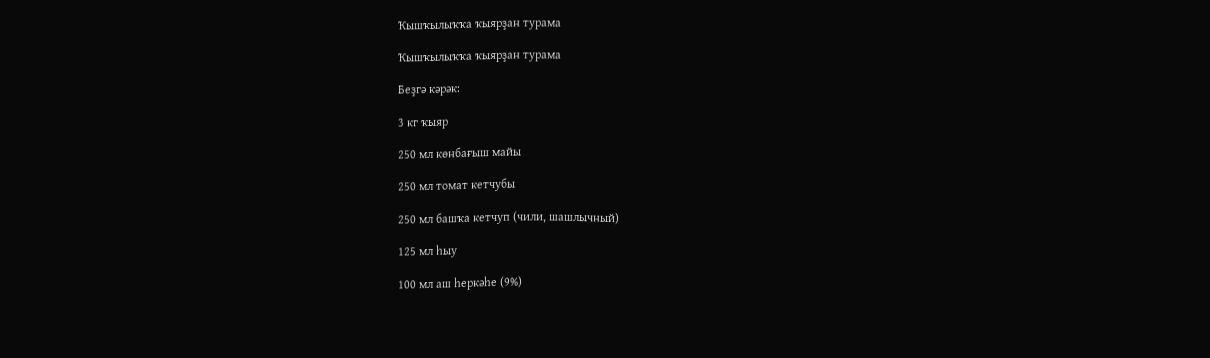Ҡышҡылыҡҡа ҡыярҙан турама

Ҡышҡылыҡҡа ҡыярҙан турама

Беҙгә кәрәк:

3 кг ҡыяр

250 мл көнбағыш майы

250 мл томат кетчубы

250 мл башҡа кетчуп (чили, шашлычный)

125 мл һыу

100 мл аш һеркәһе (9%)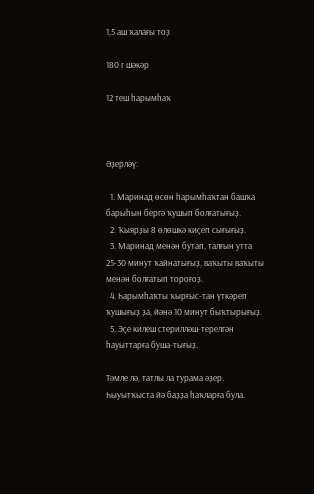1,5 аш ҡалағы тоҙ

180 г шәкәр

12 теш һарымһаҡ



Әҙерләү:

  1. Маринад өсөн һарымһаҡтан башҡа барыһын бергә ҡушып болғатығыҙ.
  2. Ҡыярҙы 8 өлөшкә киҫеп сығығыҙ.
  3. Маринад менән бутап, талғын утта 25-30 минут ҡайнатығыҙ, ваҡыты ваҡыты менән болғатып тороғоҙ.
  4. Һарымһаҡты ҡырғыс-тан үткәреп ҡушығыҙ ҙа, йәнә 10 минут быҡтырығыҙ.
  5. Эҫе килеш стерилләш-терелгән һауыттарға буша-тығыҙ.

Тәмле лә, татлы ла турама әҙер. Һыуытҡыста йә баҙҙа һаҡларға була.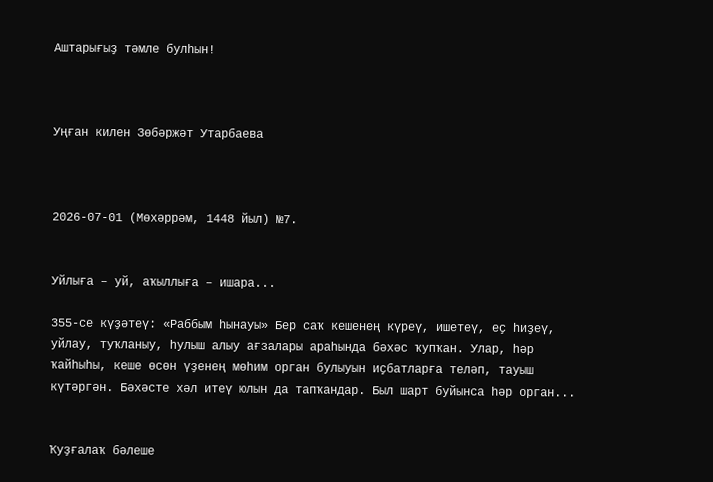Аштарығыҙ тәмле булһын!



Уңған килен Зөбәржәт Утарбаева



2026-07-01 (Мөхәррәм, 1448 йыл) №7.


Уйлыға – уй, аҡыллыға – ишара...

355-се күҙәтеү: «Раббым һынауы» Бер саҡ кешенең күреү, ишетеү, еҫ һиҙеү, уйлау, туҡланыу, һулыш алыу ағзалары араһында бәхәс ҡупҡан. Улар, һәр ҡайһыһы, кеше өсөн үҙенең мөһим орган булыуын иҫбатларға теләп, тауыш күтәргән. Бәхәсте хәл итеү юлын да тапҡандар. Был шарт буйынса һәр орган...


Ҡуҙғалаҡ бәлеше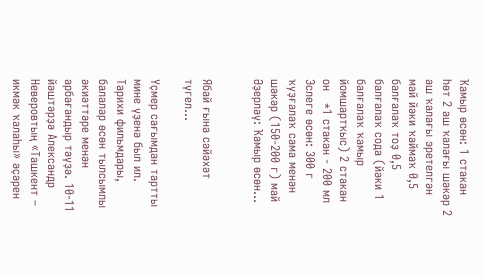Ҡамыр өсөн: 1 стакан һөт 2 аш ҡалағы шәкәр 2 аш ҡалағы эретелгән май йәки ҡаймаҡ 0,5 балғалаҡ тоҙ 0,5 балғалаҡ сода (йәки 1 балғалаҡ ҡамыр йомшартҡыс) 2 стакан он   *1 стакан - 200 мл   Эслеге өсөн: 300 г ҡуҙғалаҡ сама менән шәкәр (150-200 г) май   Әҙерләү: Ҡамыр өсөн...


Ябай ғына сәйәхәт түгел...

Үҫмер сағымдан тартты мине үҙенә был ил. Тарихи фильмдары, балалар өсөн тылсымлы әкиәттәре менән арбағандыр тәүҙә. 10-11 йәштәрҙә Александр Неверовтың «Ташкент – икмәк ҡалаһы» әҫәрен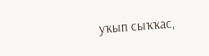уҡып сыҡҡас,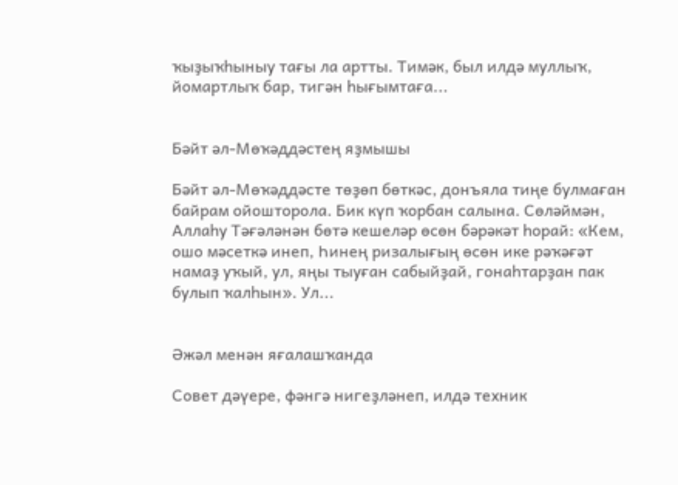ҡыҙыҡһыныу тағы ла артты. Тимәк, был илдә муллыҡ, йомартлыҡ бар, тигән һығымтаға...


Бәйт әл-Мөҡәддәстең яҙмышы

Бәйт әл-Мөҡәддәсте төҙөп бөткәс, донъяла тиңе булмаған байрам ойошторола. Бик күп ҡорбан салына. Сөләймән, Аллаһу Тәғәләнән бөтә кешеләр өсөн бәрәкәт һорай: «Кем, ошо мәсеткә инеп, Һинең ризалығың өсөн ике рәҡәғәт намаҙ уҡый, ул, яңы тыуған сабыйҙай, гонаһтарҙан пак булып ҡалһын». Ул...


Әжәл менән яғалашҡанда

Совет дәүере, фәнгә нигеҙләнеп, илдә техник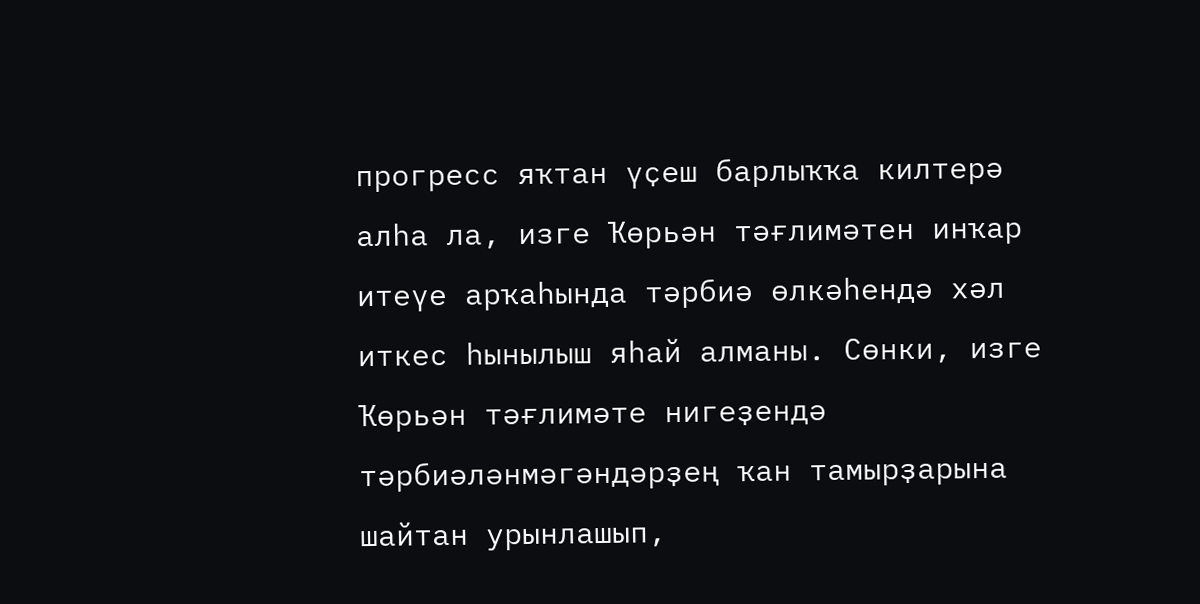прогресс яҡтан үҫеш барлыҡҡа килтерә алһа ла, изге Ҡөрьән тәғлимәтен инҡар итеүе арҡаһында тәрбиә өлкәһендә хәл иткес һынылыш яһай алманы. Сөнки, изге Ҡөрьән тәғлимәте нигеҙендә тәрбиәләнмәгәндәрҙең ҡан тамырҙарына шайтан урынлашып,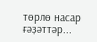төрлө насар ғәҙәттәр...